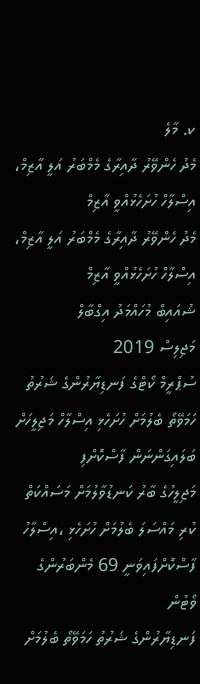ކ. މާލެ
މެދު ހެންވޭރު ދާއިރާގެ މެމްބަރު އަލީ އާޒިމް، އިސްލާހް ހުށަހެޅުއްވީ އާޒިމް
މެދު ހެންވޭރު ދާއިރާގެ މެމްބަރު އަލީ އާޒިމް، އިސްލާހް ހުށަހެޅުއްވީ އާޒިމް
ޝުއައިބް މުހައްމަދު އިގްބާލް
މަޖިލިސް 2019
ސުޕްރީމް ކޯޓްގެ ފަނޑިޔާރުންގެ ޝަރުތު ހަމަވޭތޯ ބެލުމަށް ހުށަހެޅި އިސްލާހް މަޖިލީހަށް ބަލައިގަންނަން ފާސްކޮށްފި
މަޖިލީހުގެ ބާރު ކަނޑުވާލުމަށް މަސައްކަތް ކުރި މައްސަލަ ބެލުމަށް ހުށަހެޅި ،އިސްލާހު ފާސްކޮށްފައިވަނީ 69 މެންބަރުންގެ ވޯޓުން
ފަނޑިޔާރުންގެ ޝަރުތު ހަމަވޭތޯ ބެލުމަށް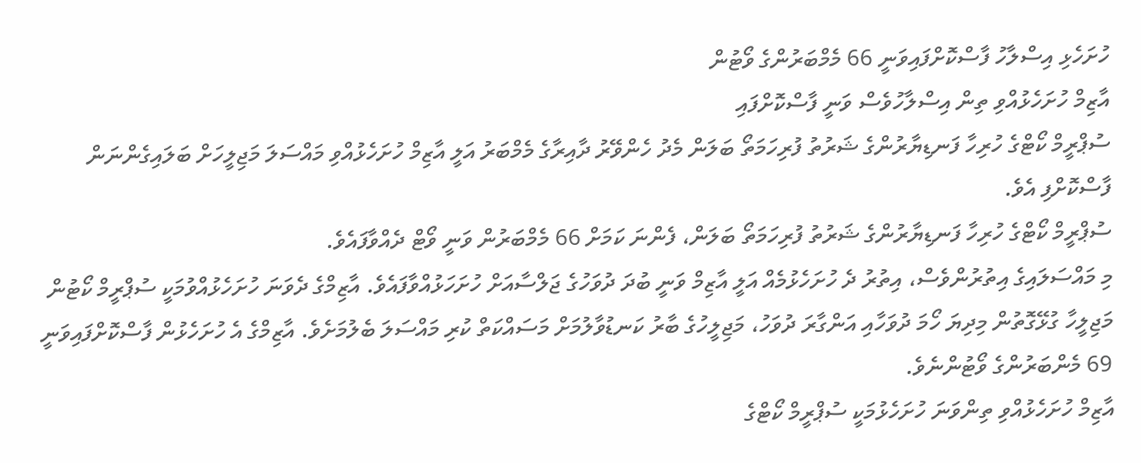ހުށަހެޅި އިސްލާހު ފާސްކޮށްފައިވަނީ 66 މެމްބަރުންގެ ވޯޓުން
އާޒިމް ހުށަހެޅުއްވި ތިން އިސްލާހުވެސް ވަނީ ފާސްކޮށްފައި
ސުޕްރީމް ކޯޓްގެ ހުރިހާ ފަނޑިޔާރުންގެ ޝަރުތު ފުރިހަމަތޯ ބަލަން މެދު ހެންވޭރު ދާއިރާގެ މެމްބަރު އަލީ އާޒިމް ހުށަހެޅުއްވި މައްސަލަ މަޖިލީހަށް ބަލައިގެންނަން ފާސްކޮށްފި އެވެ.
ސުޕްރީމް ކޯޓްގެ ހުރިހާ ފަނޑިޔާރުންގެ ޝަރުތު ފުރިހަމަތޯ ބަލަން، ފެންނަ ކަމަށް 66 މެމްބަރުން ވަނީ ވޯޓް ދެއްވާފައެވެ.
މި މައްސަލައިގެ އިތުރުންވެސް، އިތުރު ދެ ހުށަހެޅުމެއް އަލީ އާޒިމް ވަނީ ބުދަ ދުވަހުގެ ޖަލްސާއަށް ހުށަހަޅުއްވާފައެވެ. އާޒިމްގެ ދެވަނަ ހުށަހެޅުއްވުމަކީ ސުޕްރީމް ކޯޓުން މަޖިލީހާ ގުޅޭގޮތުން މިދިޔަ ހޯމަ ދުވަހާއި އަންގާރަ ދުވަހު، މަޖިލީހުގެ ބާރު ކަނޑުވާލުމަށް މަސައްކަތް ކުރި މައްސަލަ ބެލުމަށެވެ. އާޒިމްގެ އެ ހުށަހެޅުން ފާސްކޮށްފައިވަނީ 69 މެންބަރުންގެ ވޯޓުންނެވެ.
އާޒިމް ހުށަހެޅުއްވި ތިންވަނަ ހުށަހެޅުމަކީ ސުޕްރީމް ކޯޓްގެ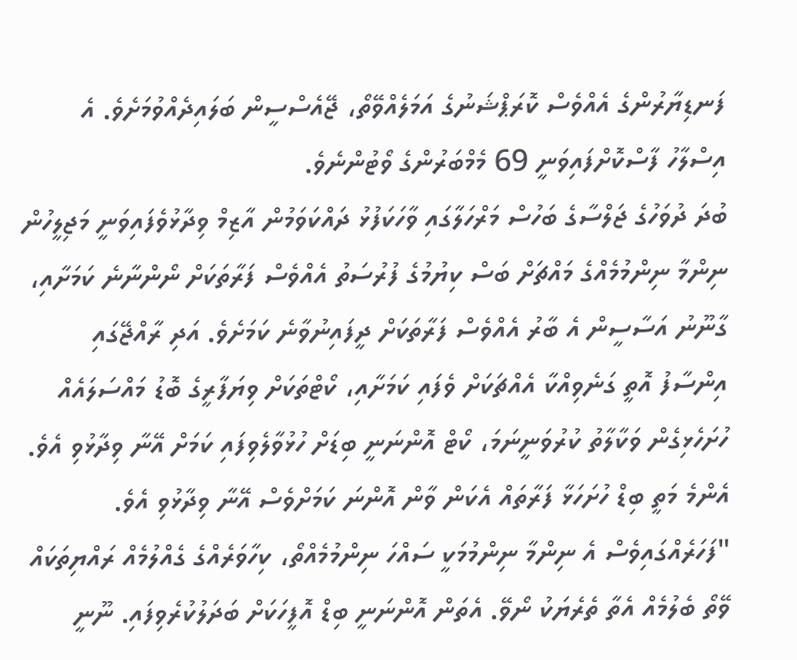ފަނޑިޔާރުންގެ އެއްވެސް ކޮރަޕްޝަނުގެ އަމަލެއްވޭތޯ، ޖޭއެސްސީން ބަލައިދެއްވުމަށެވެ. އެ އިސްލާހު ފާސްކޮށްފައިވަނީ 69 މެމްބަރުންގެ ވޯޓުންނެވެ.
ބުދަ ދުވަހުގެ ޖަލްސާގެ ބަހުސް މަރްހަލާގައި ވާހަކަފުޅު ދައްކަވަމުން އާޒިމް ވިދާޅުވެފައިވަނީ މަޖިލީހުން ނިންމާ ނިންމުމެއްގެ މައްޗަށް ބަސް ކިޔުމުގެ ފުރުސަތު އެއްވެސް ފަރާތަކަށް ނޯންނާނެ ކަމަށާއި، ގާނޫނު އަސާސީން އެ ބާރު އެއްވެސް ފަރާތަކަށް ދީފައިނުވާނެ ކަމަށެވެ. އަދި ރާއްޖޭގައި އިންސާފު އޮތީ ގަނެވިއްކާ އެއްޗަކަށް ވެފައި ކަމަށާއި، ކޯޓްތަކަށް ވިޔަފާރީގެ ބޮޑު މައްސަލައެއް ހުށަހެޅިގެން ވަކާލާތު ކުރުވަނީނަމަ، ކޯޓް އޮންނަނީ ބިޑަށް ހުޅުވާލެވިފައި ކަމަށް އޭނާ ވިދާޅުވި އެވެ. އެންމެ މަތީ ބިޑް ހުށަހަޅާ ފަރާތައް އެކަން ވާން އޮންނަ ކަމަށްވެސް އޭނާ ވިދާޅުވި އެވެ.
"ފަހަރެއްގައިވެސް އެ ނިންމާ ނިންމުމަކީ ސައްހަ ނިންމުމެއްތޯ، ކިހާވަރެއްގެ ގެއްލުމެއް ރައްޔިތަކައް ވޭތޯ ބެލުމެއް އެތާ ތެރެޔަކު ނޯވޭ. އެތަން އޮންނަނީ ބިޑް އޮފީހަކަށް ބަދަލުކުރެވިފައި. ނޫނީ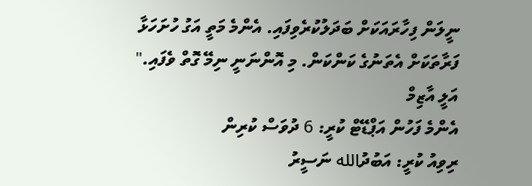ނީލަން ފިހާރައަކަށް ބަދަލުކުރެވިފައި. އެންމެ މަތީ އަގު ހުށަހަޅާ ފަރާތަކަށް އެތަނުގެ ކަންކަން. މި އޮންނަނީ ނިމޭ ގޮތް ވެފައި."
އަލީ އާޒިމް
އެންމެ ފަހުން އަޕްޑޭޓް ކުރީ: 6 ދުވަސް ކުރިން
ރިވިއު ކުރީ: އަބުދުالله ނަސީރު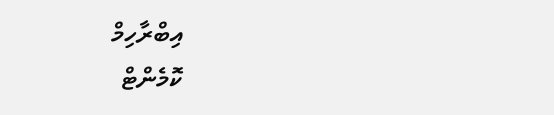އިބްރާހިމް
ކޮމެންޓް